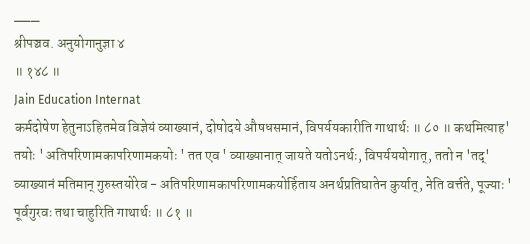___
श्रीपञ्चव. अनुयोगानुज्ञा ४
॥ १४८ ॥
Jain Education Internat
कर्मदोषेण हेतुनाऽहितमेव विज्ञेयं व्याख्यानं, दोषोदये औषधसमानं, विपर्ययकारीति गाथार्थः ॥ ८० ॥ कथमित्याह' तयोः ' अतिपरिणामकापरिणामकयोः ' तत एव ' व्याख्यानात् जायते यतोऽनर्थः, विपर्यययोगात्, ततो न 'तद्' व्याख्यानं मतिमान् गुरुस्तयोरेव - अतिपरिणामकापरिणामकयोर्हिताय अनर्थप्रतिघातेन कुर्यात्, नेति वर्त्तते, पूज्याः ' पूर्वगुरवः तथा चाहुरिति गाथार्थः ॥ ८१ ॥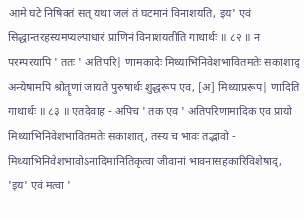आमे घटे निषिक्तं सत् यथा जलं तं घटमानं विनाशयति, इय' एवं सिद्धान्तरहस्यमप्यल्पाधारं प्राणिनं विनाशयतीति गाथार्थः ॥ ८२ ॥ न परम्परयापि ' ततः ' अतिपरि| णामकादेः मिथ्याभिनिवेशभावितमतेः सकाशाद् अन्येषामपि श्रोतॄणां जायते पुरुषार्थः शुद्धरूप एव, [अ] मिथ्याप्ररूप| णादिति गाथार्थः ॥ ८३ ॥ एतदेवाह - अपिच ' तक एव ' अतिपरिणामादिक एव प्रायो मिथ्याभिनिवेशभावितमतेः सकाशात्, तस्य च भावः तद्भावो - मिथ्याभिनिवेशभावोऽनादिमानितिकृत्वा जीवानां भावनासहकारिविशेषाद्, 'इय' एवं मत्वा '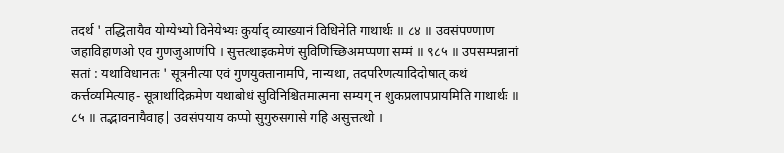तदर्थ ' तद्धितायैव योग्येभ्यो विनेयेभ्यः कुर्याद् व्याख्यानं विधिनेति गाथार्थः ॥ ८४ ॥ उवसंपण्णाण जहाविहाणओ एव गुणजुआणंपि । सुत्तत्थाइकमेणं सुविणिच्छिअमप्पणा सम्मं ॥ ९८५ ॥ उपसम्पन्नानां सतां : यथाविधानतः ' सूत्रनीत्या एवं गुणयुक्तानामपि, नान्यथा, तदपरिणत्यादिदोषात् कथं कर्त्तव्यमित्याह- सूत्रार्थादिक्रमेण यथाबोधं सुविनिश्चितमात्मना सम्यग् न शुकप्रलापप्रायमिति गाथार्थः ॥ ८५ ॥ तद्भावनायैवाह| उवसंपयाय कप्पो सुगुरुसगासे गहि असुत्तत्थो ।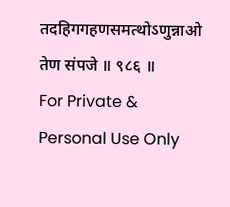तदहिगगहणसमत्थोऽणुन्नाओ तेण संपजे ॥ ९८६ ॥
For Private & Personal Use Only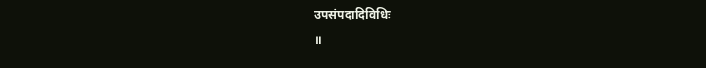उपसंपदादिविधिः
॥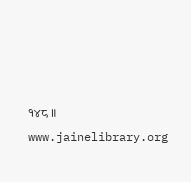१४८ ॥
www.jainelibrary.org